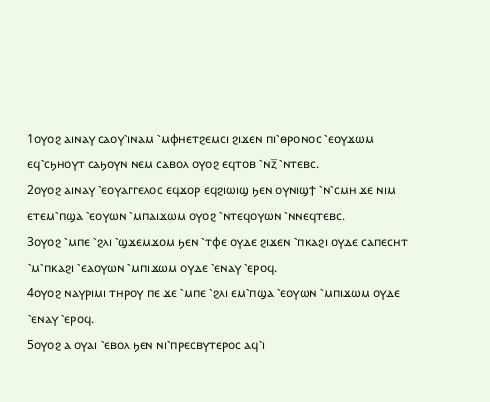1ⲟⲩⲟϩ ⲁⲓⲛⲁⲩ ⲥⲁⲟⲩ⳿ⲓⲛⲁⲙ ⳿ⲙⲫⲏⲉⲧϩⲉⲙⲥⲓ ϩⲓϫⲉⲛ ⲡⲓ⳿ⲑⲣⲟⲛⲟⲥ ⳿ⲉⲟⲩϫⲱⲙ ⲉϥ⳿ⲥϧⲏⲟⲩⲧ ⲥⲁϧⲟⲩⲛ ⲛⲉⲙ ⲥⲁⲃⲟⲗ ⲟⲩⲟϩ ⲉϥⲧⲟⲃ ⳿ⲛⲍ̅ ⳿ⲛⲧⲉⲃⲥ.
2ⲟⲩⲟϩ ⲁⲓⲛⲁⲩ ⳿ⲉⲟⲩⲁⲅⲅⲉⲗⲟⲥ ⲉϥϫⲟⲣ ⲉϥϩⲓⲱⲓϣ ϧⲉⲛ ⲟⲩⲛⲓϣϯ ⳿ⲛ⳿ⲥⲙⲏ ϫⲉ ⲛⲓⲙ ⲉⲧⲉⲙ⳿ⲡϣⲁ ⳿ⲉⲟⲩⲱⲛ ⳿ⲙⲡⲁⲓϫⲱⲙ ⲟⲩⲟϩ ⳿ⲛⲧⲉϥⲟⲩⲱⲛ ⳿ⲛⲛⲉϥⲧⲉⲃⲥ.
3ⲟⲩⲟϩ ⳿ⲙⲡⲉ ⳿ϩⲗⲓ ⳿ϣϫⲉⲙϫⲟⲙ ϧⲉⲛ ⳿ⲧⲫⲉ ⲟⲩⲇⲉ ϩⲓϫⲉⲛ ⳿ⲡⲕⲁϩⲓ ⲟⲩⲇⲉ ⲥⲁⲡⲉⲥⲏⲧ ⳿ⲙ⳿ⲡⲕⲁϩⲓ ⳿ⲉⲁⲟⲩⲱⲛ ⳿ⲙⲡⲓϫⲱⲙ ⲟⲩⲇⲉ ⳿ⲉⲛⲁⲩ ⳿ⲉⲣⲟϥ.
4ⲟⲩⲟϩ ⲛⲁⲩⲣⲓⲙⲓ ⲧⲏⲣⲟⲩ ⲡⲉ ϫⲉ ⳿ⲙⲡⲉ ⳿ϩⲗⲓ ⲉⲙ⳿ⲡϣⲁ ⳿ⲉⲟⲩⲱⲛ ⳿ⲙⲡⲓϫⲱⲙ ⲟⲩⲇⲉ ⳿ⲉⲛⲁⲩ ⳿ⲉⲣⲟϥ.
5ⲟⲩⲟϩ ⲁ ⲟⲩⲁⲓ ⳿ⲉⲃⲟⲗ ϧⲉⲛ ⲛⲓ⳿ⲡⲣⲉⲥⲃⲩⲧⲉⲣⲟⲥ ⲁϥ⳿ⲓ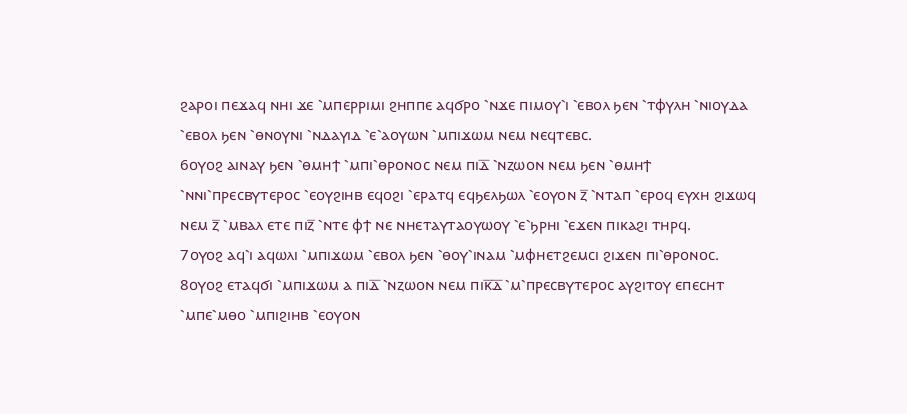ϩⲁⲣⲟⲓ ⲡⲉϫⲁϥ ⲛⲏⲓ ϫⲉ ⳿ⲙⲡⲉⲣⲣⲓⲙⲓ ϩⲏⲡⲡⲉ ⲁϥϭⲣⲟ ⳿ⲛϫⲉ ⲡⲓⲙⲟⲩ⳿ⲓ ⳿ⲉⲃⲟⲗ ϧⲉⲛ ⳿ⲧⲫⲩⲗⲏ ⳿ⲛⲓⲟⲩⲇⲁ ⳿ⲉⲃⲟⲗ ϧⲉⲛ ⳿ⲑⲛⲟⲩⲛⲓ ⳿ⲛⲇⲁⲩⲓⲇ ⳿ⲉ⳿ⲁⲟⲩⲱⲛ ⳿ⲙⲡⲓϫⲱⲙ ⲛⲉⲙ ⲛⲉϥⲧⲉⲃⲥ.
6ⲟⲩⲟϩ ⲁⲓⲛⲁⲩ ϧⲉⲛ ⳿ⲑⲙⲏϯ ⳿ⲙⲡⲓ⳿ⲑⲣⲟⲛⲟⲥ ⲛⲉⲙ ⲡⲓⲇ̅ ⳿ⲛⲍⲱⲟⲛ ⲛⲉⲙ ϧⲉⲛ ⳿ⲑⲙⲏϯ ⳿ⲛⲛⲓ⳿ⲡⲣⲉⲥⲃⲩⲧⲉⲣⲟⲥ ⳿ⲉⲟⲩϩⲓⲏⲃ ⲉϥⲟϩⲓ ⳿ⲉⲣⲁⲧϥ ⲉϥϧⲉⲗϧⲱⲗ ⳿ⲉⲟⲩⲟⲛ ⲍ̅ ⳿ⲛⲧⲁⲡ ⳿ⲉⲣⲟϥ ⲉⲩⲭⲏ ϩⲓϫⲱϥ ⲛⲉⲙ ⲍ̅ ⳿ⲙⲃⲁⲗ ⲉⲧⲉ ⲡⲓⲍ̅ ⳿ⲛⲧⲉ ⲫϯ ⲛⲉ ⲛⲏⲉⲧⲁⲩⲧⲁⲟⲩⲱⲟⲩ ⳿ⲉ⳿ϧⲣⲏⲓ ⳿ⲉϫⲉⲛ ⲡⲓⲕⲁϩⲓ ⲧⲏⲣϥ.
7ⲟⲩⲟϩ ⲁϥ⳿ⲓ ⲁϥⲱⲗⲓ ⳿ⲙⲡⲓϫⲱⲙ ⳿ⲉⲃⲟⲗ ϧⲉⲛ ⳿ⲑⲟⲩ⳿ⲓⲛⲁⲙ ⳿ⲙⲫⲏⲉⲧϩⲉⲙⲥⲓ ϩⲓϫⲉⲛ ⲡⲓ⳿ⲑⲣⲟⲛⲟⲥ.
8ⲟⲩⲟϩ ⲉⲧⲁϥϭⲓ ⳿ⲙⲡⲓϫⲱⲙ ⲁ ⲡⲓⲇ̅ ⳿ⲛⲍⲱⲟⲛ ⲛⲉⲙ ⲡⲓⲕ̅ⲇ̅ ⳿ⲙ⳿ⲡⲣⲉⲥⲃⲩⲧⲉⲣⲟⲥ ⲁⲩϩⲓⲧⲟⲩ ⲉⲡⲉⲥⲏⲧ ⳿ⲙⲡⲉ⳿ⲙⲑⲟ ⳿ⲙⲡⲓϩⲓⲏⲃ ⳿ⲉⲟⲩⲟⲛ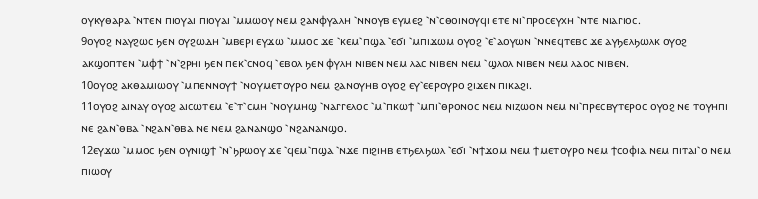ⲟⲩⲕⲩⲑⲁⲣⲁ ⳿ⲛⲧⲉⲛ ⲡⲓⲟⲩⲁⲓ ⲡⲓⲟⲩⲁⲓ ⳿ⲙⲙⲱⲟⲩ ⲛⲉⲙ ϩⲁⲛⲫⲩⲁⲗⲏ ⳿ⲛⲛⲟⲩⲃ ⲉⲩⲙⲉϩ ⳿ⲛ⳿ⲥⲑⲟⲓⲛⲟⲩϥⲓ ⲉⲧⲉ ⲛⲓ⳿ⲡⲣⲟⲥⲉⲩⲭⲏ ⳿ⲛⲧⲉ ⲛⲓⲁⲅⲓⲟⲥ.
9ⲟⲩⲟϩ ⲛⲁⲩϩⲱⲥ ϧⲉⲛ ⲟⲩϩⲱⲇⲏ ⳿ⲙⲃⲉⲣⲓ ⲉⲩϫⲱ ⳿ⲙⲙⲟⲥ ϫⲉ ⳿ⲕⲉⲙ⳿ⲡϣⲁ ⳿ⲉϭⲓ ⳿ⲙⲡⲓϫⲱⲙ ⲟⲩⲟϩ ⳿ⲉ⳿ⲁⲟⲩⲱⲛ ⳿ⲛⲛⲉϥⲧⲉⲃⲥ ϫⲉ ⲁⲩϧⲉⲗϧⲱⲗⲕ ⲟⲩⲟϩ ⲁⲕϣⲟⲡⲧⲉⲛ ⳿ⲙⲫϯ ⳿ⲛ⳿ϩⲣⲏⲓ ϧⲉⲛ ⲡⲉⲕ⳿ⲥⲛⲟϥ ⳿ⲉⲃⲟⲗ ϧⲉⲛ ⲫⲩⲗⲏ ⲛⲓⲃⲉⲛ ⲛⲉⲙ ⲗⲁⲥ ⲛⲓⲃⲉⲛ ⲛⲉⲙ ⳿ϣⲗⲟⲗ ⲛⲓⲃⲉⲛ ⲛⲉⲙ ⲗⲁⲟⲥ ⲛⲓⲃⲉⲛ.
10ⲟⲩⲟϩ ⲁⲕⲑⲁⲙⲓⲱⲟⲩ ⳿ⲙⲡⲉⲛⲛⲟⲩϯ ⳿ⲛⲟⲩⲙⲉⲧⲟⲩⲣⲟ ⲛⲉⲙ ϩⲁⲛⲟⲩⲏⲃ ⲟⲩⲟϩ ⲉⲩ⳿ⲉⲉⲣⲟⲩⲣⲟ ϩⲓϫⲉⲛ ⲡⲓⲕⲁϩⲓ.
11ⲟⲩⲟϩ ⲁⲓⲛⲁⲩ ⲟⲩⲟϩ ⲁⲓⲥⲱⲧⲉⲙ ⳿ⲉ⳿ⲧ⳿ⲥⲙⲏ ⳿ⲛⲟⲩⲙⲏϣ ⳿ⲛⲁⲅⲅⲉⲗⲟⲥ ⳿ⲙ⳿ⲡⲕⲱϯ ⳿ⲙⲡⲓ⳿ⲑⲣⲟⲛⲟⲥ ⲛⲉⲙ ⲛⲓⲍⲱⲟⲛ ⲛⲉⲙ ⲛⲓ⳿ⲡⲣⲉⲥⲃⲩⲧⲉⲣⲟⲥ ⲟⲩⲟϩ ⲛⲉ ⲧⲟⲩⲏⲡⲓ ⲛⲉ ϩⲁⲛ⳿ⲑⲃⲁ ⳿ⲛϩⲁⲛ⳿ⲑⲃⲁ ⲛⲉ ⲛⲉⲙ ϩⲁⲛⲁⲛϣⲟ ⳿ⲛϩⲁⲛⲁⲛϣⲟ.
12ⲉⲩϫⲱ ⳿ⲙⲙⲟⲥ ϧⲉⲛ ⲟⲩⲛⲓϣϯ ⳿ⲛ⳿ϧⲣⲱⲟⲩ ϫⲉ ⳿ϥⲉⲙ⳿ⲡϣⲁ ⳿ⲛϫⲉ ⲡⲓϩⲓⲏⲃ ⲉⲧϧⲉⲗϧⲱⲗ ⳿ⲉϭⲓ ⳿ⲛϯϫⲟⲙ ⲛⲉⲙ ϯⲙⲉⲧⲟⲩⲣⲟ ⲛⲉⲙ ϯⲥⲟⲫⲓⲁ ⲛⲉⲙ ⲡⲓⲧⲁⲓ⳿ⲟ ⲛⲉⲙ ⲡⲓⲱⲟⲩ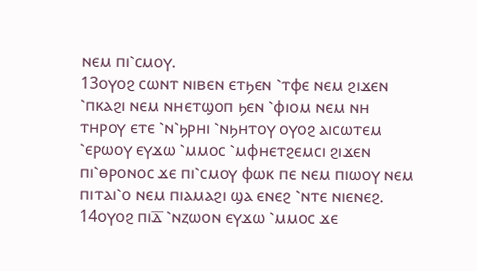ⲛⲉⲙ ⲡⲓ⳿ⲥⲙⲟⲩ.
13ⲟⲩⲟϩ ⲥⲱⲛⲧ ⲛⲓⲃⲉⲛ ⲉⲧϧⲉⲛ ⳿ⲧⲫⲉ ⲛⲉⲙ ϩⲓϫⲉⲛ ⳿ⲡⲕⲁϩⲓ ⲛⲉⲙ ⲛⲏⲉⲧϣⲟⲡ ϧⲉⲛ ⳿ⲫⲓⲟⲙ ⲛⲉⲙ ⲛⲏ ⲧⲏⲣⲟⲩ ⲉⲧⲉ ⳿ⲛ⳿ϧⲣⲏⲓ ⳿ⲛϧⲏⲧⲟⲩ ⲟⲩⲟϩ ⲁⲓⲥⲱⲧⲉⲙ ⳿ⲉⲣⲱⲟⲩ ⲉⲩϫⲱ ⳿ⲙⲙⲟⲥ ⳿ⲙⲫⲏⲉⲧϩⲉⲙⲥⲓ ϩⲓϫⲉⲛ ⲡⲓ⳿ⲑⲣⲟⲛⲟⲥ ϫⲉ ⲡⲓ⳿ⲥⲙⲟⲩ ⲫⲱⲕ ⲡⲉ ⲛⲉⲙ ⲡⲓⲱⲟⲩ ⲛⲉⲙ ⲡⲓⲧⲁⲓ⳿ⲟ ⲛⲉⲙ ⲡⲓⲁⲙⲁϩⲓ ϣⲁ ⲉⲛⲉϩ ⳿ⲛⲧⲉ ⲛⲓⲉⲛⲉϩ.
14ⲟⲩⲟϩ ⲡⲓⲇ̅ ⳿ⲛⲍⲱⲟⲛ ⲉⲩϫⲱ ⳿ⲙⲙⲟⲥ ϫⲉ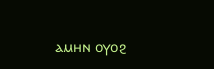ⲁⲙⲏⲛ ⲟⲩⲟϩ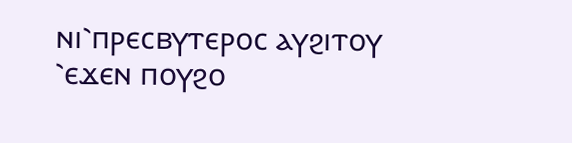ⲛⲓ⳿ⲡⲣⲉⲥⲃⲩⲧⲉⲣⲟⲥ ⲁⲩϩⲓⲧⲟⲩ ⳿ⲉϫⲉⲛ ⲡⲟⲩϩⲟ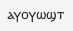ⲁⲩⲟⲩⲱϣⲧ